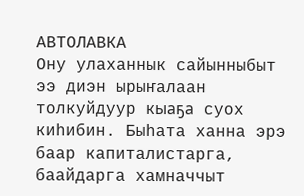АВТОЛАВКА
Ону улаханнык сайынныбыт ээ диэн ырыҥалаан толкуйдуур кыаҕа суох киһибин. Быһата ханна эрэ баар капиталистарга, баайдарга хамначчыт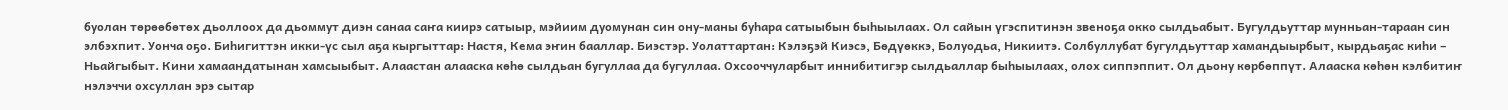буолан төрөөбөтөх дьоллоох да дьоммут диэн санаа саҥа киирэ сатыыр, мэйиим дуомунан син ону-маны буһара сатыыбын быһыылаах. Ол сайын үгэспитинэн звеноҕа окко сылдьабыт. Бугулдьуттар мунньан-тараан син элбэхпит. Уонча оҕо. Биһигиттэн икки-үс сыл аҕа кыргыттар: Настя, Кема эҥин бааллар. Биэстэр. Уолаттартан: Кэлэҕэй Киэсэ, Бөдүөккэ, Болуодьа, Никиитэ. Солбуллубат бугулдьуттар хамандыырбыт, кырдьаҕас киһи – Ньайгыбыт. Кини хамаандатынан хамсыыбыт. Алаастан алааска көһө сылдьан бугуллаа да бугуллаа. Охсооччуларбыт иннибитигэр сылдьаллар быһыылаах, олох сиппэппит. Ол дьону көрбөппүт. Алааска көһөн кэлбитиҥ нэлэччи охсуллан эрэ сытар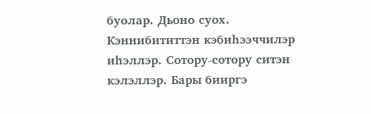буолар. Дьоно суох. Кэннибититтэн кэбиһээччилэр иһэллэр. Сотору-сотору ситэн кэлэллэр. Бары бииргэ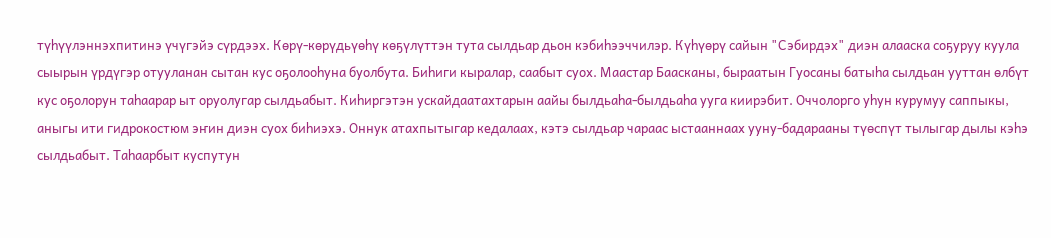түһүүлэннэхпитинэ үчүгэйэ сүрдээх. Көрү-көрүдьүөһү көҕүлүттэн тута сылдьар дьон кэбиһээччилэр. Күһүөрү сайын "Сэбирдэх" диэн алааска соҕуруу куула сыырын үрдүгэр отууланан сытан кус оҕолооһуна буолбута. Биһиги кыралар, саабыт суох. Маастар Баасканы, быраатын Гуосаны батыһа сылдьан ууттан өлбүт кус оҕолорун таһаарар ыт оруолугар сылдьабыт. Киһиргэтэн ускайдаатахтарын аайы былдьаһа-былдьаһа ууга киирэбит. Оччолорго уһун курумуу саппыкы, аныгы ити гидрокостюм эҥин диэн суох биһиэхэ. Оннук атахпытыгар кедалаах, кэтэ сылдьар чараас ыстааннаах ууну-бадарааны түөспүт тылыгар дылы кэһэ сылдьабыт. Таһаарбыт куспутун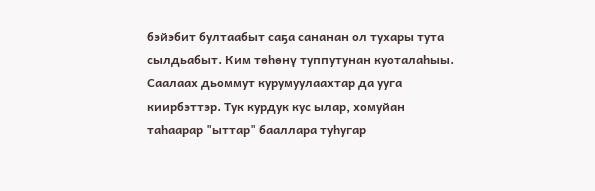бэйэбит бултаабыт саҕа сананан ол тухары тута сылдьабыт. Ким төһөнү туппутунан куоталаһыы. Саалаах дьоммут курумуулаахтар да ууга киирбэттэр. Тук курдук кус ылар, хомуйан таһаарар "ыттар" бааллара туһугар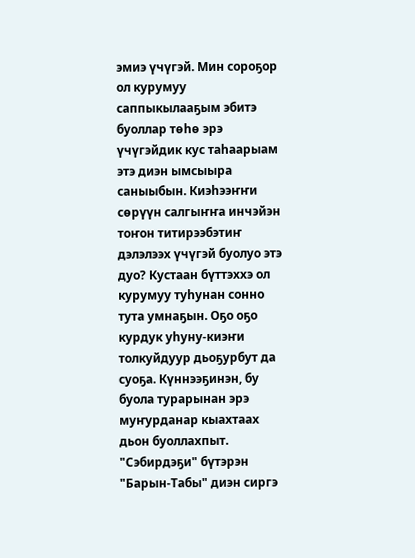эмиэ үчүгэй. Мин сороҕор ол курумуу саппыкылааҕым эбитэ буоллар төһө эрэ үчүгэйдик кус таһаарыам этэ диэн ымсыыра саныыбын. Киэһээҥҥи сөрүүн салгыҥҥа инчэйэн тоҥон титирээбэтиҥ дэлэлээх үчүгэй буолуо этэ дуо? Кустаан бүттэххэ ол курумуу туһунан сонно тута умнаҕын. Оҕо оҕо курдук уһуну-киэҥи толкуйдуур дьоҕурбут да суоҕа. Күннээҕинэн, бу буола турарынан эрэ муҥурданар кыахтаах дьон буоллахпыт. "Сэбирдэҕи" бүтэрэн "Барын-Табы" диэн сиргэ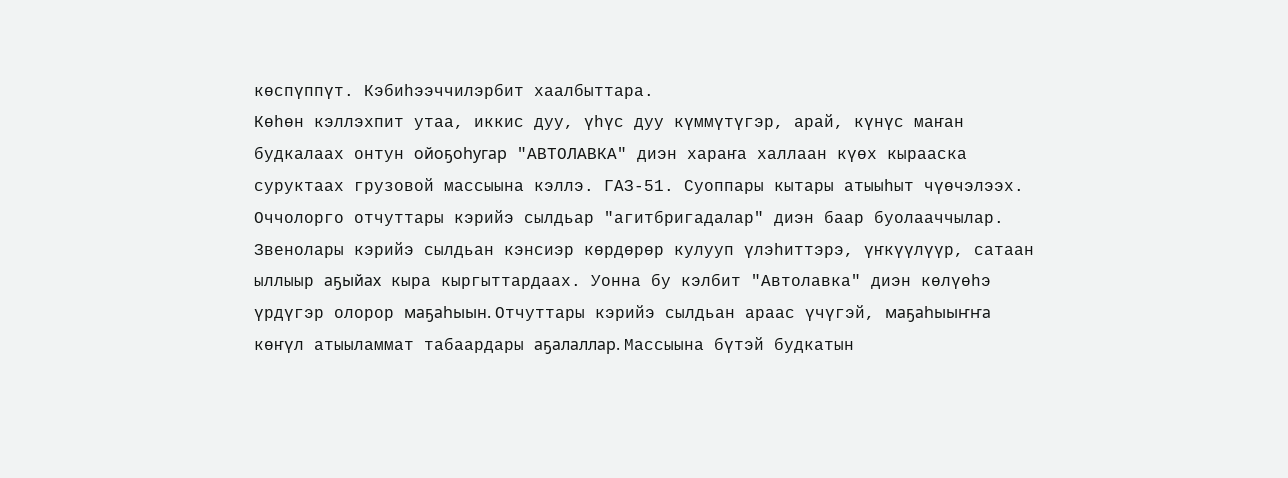көспүппүт. Кэбиһээччилэрбит хаалбыттара.
Көһөн кэллэхпит утаа, иккис дуу, үһүс дуу күммүтүгэр, арай, күнүс маҥан будкалаах онтун ойоҕоһугар "АВТОЛАВКА" диэн хараҥа халлаан күөх кырааска суруктаах грузовой массыына кэллэ. ГАЗ-51. Суоппары кытары атыыһыт чүөчэлээх. Оччолорго отчуттары кэрийэ сылдьар "агитбригадалар" диэн баар буолааччылар. Звенолары кэрийэ сылдьан кэнсиэр көрдөрөр кулууп үлэһиттэрэ, үҥкүүлүүр, сатаан ыллыыр аҕыйах кыра кыргыттардаах. Уонна бу кэлбит "Автолавка" диэн көлүөһэ үрдүгэр олорор маҕаһыын. Отчуттары кэрийэ сылдьан араас үчүгэй, маҕаһыыҥҥа көҥүл атыыламмат табаардары аҕалаллар. Массыына бүтэй будкатын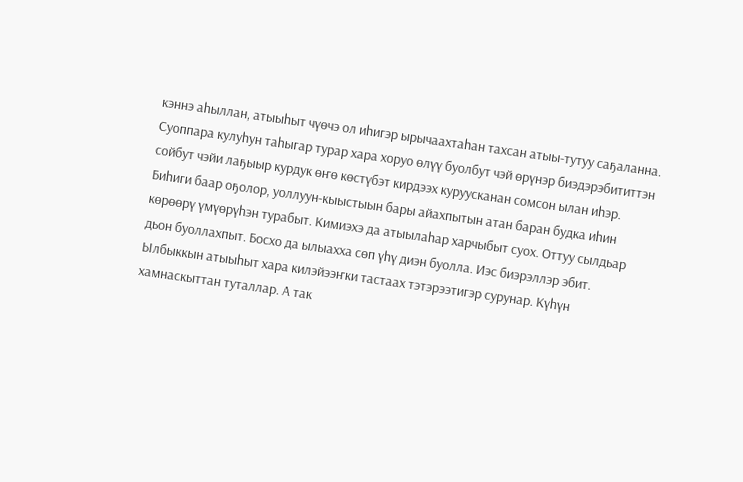кэннэ аһыллан, атыыһыт чүөчэ ол иһигэр ырычаахтаһан тахсан атыы-тутуу саҕаланна. Суоппара кулуһун таһыгар турар хара хоруо өлүү буолбут чэй өрүнэр биэдэрэбититтэн сойбут чэйи лаҕыыр курдук өҥө көстүбэт кирдээх куруусканан сомсон ылан иһэр. Биһиги баар оҕолор, уоллуун-кыыстыын бары айахпытын атан баран будка иһин көрөөрү үмүөрүһэн турабыт. Кимиэхэ да атыылаһар харчыбыт суох. Оттуу сылдьар дьон буоллахпыт. Босхо да ылыахха сөп үһү диэн буолла. Иэс биэрэллэр эбит. Ылбыккын атыыһыт хара килэйээҥки тастаах тэтэрээтигэр сурунар. Күһүн хамнаскыттан туталлар. А так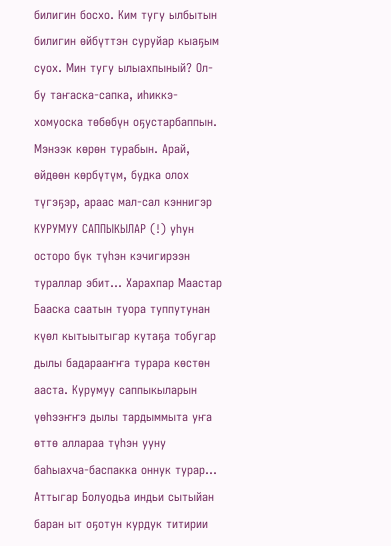билигин босхо. Ким тугу ылбытын билигин өйбүттэн суруйар кыаҕым суох. Мин тугу ылыахпыный? Ол-бу таҥаска-сапка, иһиккэ-хомуоска төбөбүн оҕустарбаппын. Мэнээк көрөн турабын. Арай, өйдөөн көрбүтүм, будка олох түгэҕэр, араас мал-сал кэннигэр КУРУМУУ САППЫКЫЛАР (!) уһун осторо бүк түһэн кэчигирээн тураллар эбит... Харахпар Маастар Бааска саатын туора туппутунан күөл кытыытыгар кутаҕа тобугар дылы бадарааҥҥа турара көстөн ааста. Курумуу саппыкыларын үөһээҥҥэ дылы тардыммыта уҥа өттө аллараа түһэн ууну баһыахча-баспакка оннук турар... Аттыгар Болуодьа индьи сытыйан баран ыт оҕотун курдук титирии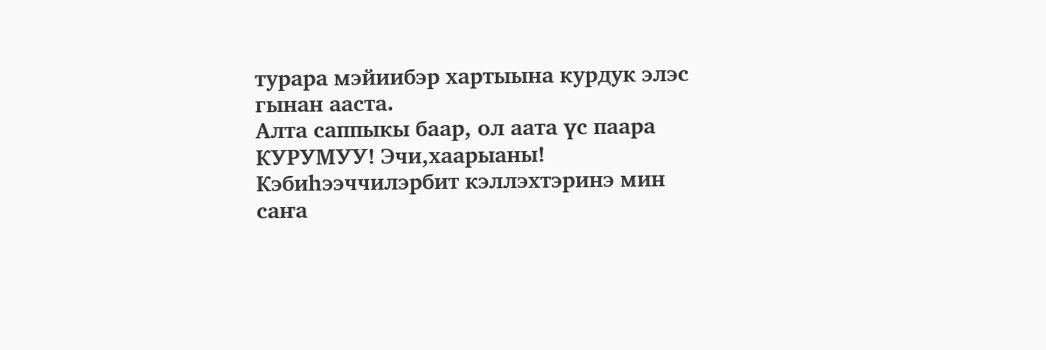турара мэйиибэр хартыына курдук элэс гынан ааста.
Алта саппыкы баар, ол аата үс паара КУРУМУУ! Эчи,хаарыаны! Кэбиһээччилэрбит кэллэхтэринэ мин саҥа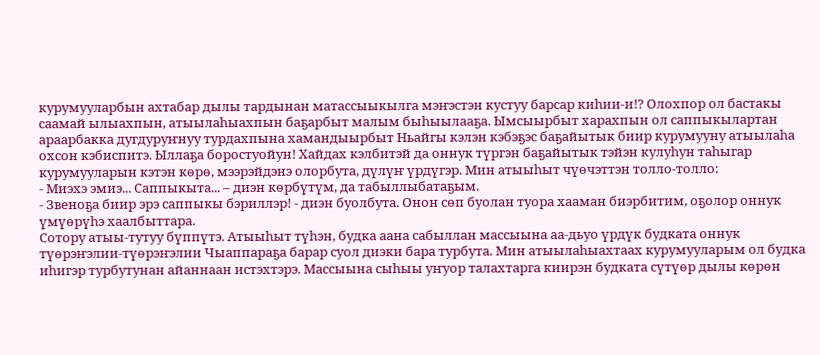курумууларбын ахтабар дылы тардынан матассыыкылга мэҥэстэн кустуу барсар киһии-и!? Олохпор ол бастакы саамай ылыахпын, атыылаһыахпын баҕарбыт малым быһыылааҕа. Ымсыырбыт харахпын ол саппыкылартан араарбакка дугдуруҥнуу турдахпына хамандыырбыт Ньайгы кэлэн кэбэҕэс баҕайытык биир курумууну атыылаһа охсон кэбиспитэ. Ыллаҕа боростуойун! Хайдах кэлбитэй да оннук түргэн баҕайытык тэйэн кулуһун таһыгар курумууларын кэтэн көрө, мээрэйдэнэ олорбута, дүлүҥ үрдүгэр. Мин атыыһыт чүөчэттэн толло-толло:
- Миэхэ эмиэ... Саппыкыта... – диэн көрбүтүм, да табыллыбатаҕым.
- Звеноҕа биир эрэ саппыкы бэриллэр! - диэн буолбута. Онон сөп буолан туора хааман биэрбитим, оҕолор оннук үмүөрүһэ хаалбыттара.
Сотору атыы-тутуу бүппүтэ. Атыыһыт түһэн, будка аана сабыллан массыына аа-дьуо үрдүк будката оннук түөрэҥэлии-түөрэҥэлии Чыаппараҕа барар суол диэки бара турбута. Мин атыылаһыахтаах курумууларым ол будка иһигэр турбутунан айаннаан истэхтэрэ. Массыына сыһыы уҥуор талахтарга киирэн будката сүтүөр дылы көрөн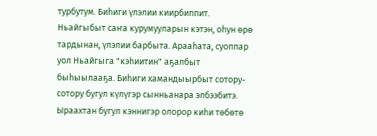турбутум. Биһиги үлэлии киирбиппит. Ньайгыбыт саҥа курумууларын кэтэн, оһун өрө тардынан, үлэлии барбыта. Арааһата, суоппар уол Ньайгыга "кэһиитин" аҕалбыт быһыылааҕа. Биһиги хамандыырбыт сотору-сотору бугул күлүгэр сынньанара элбээбитэ. Ыраахтан бугул кэннигэр олорор киһи төбөтө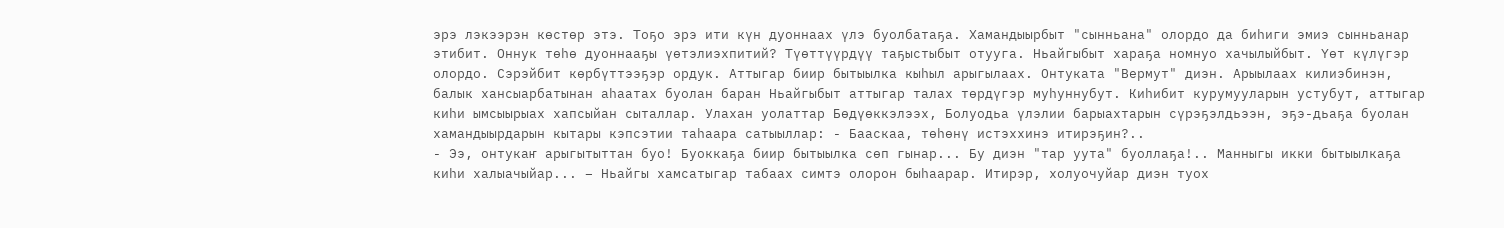эрэ лэкээрэн көстөр этэ. Тоҕо эрэ ити күн дуоннаах үлэ буолбатаҕа. Хамандыырбыт "сынньана" олордо да биһиги эмиэ сынньанар этибит. Оннук төһө дуоннааҕы үөтэлиэхпитий? Түөттүүрдүү таҕыстыбыт отууга. Ньайгыбыт хараҕа номнуо хачылыйбыт. Үөт күлүгэр олордо. Сэрэйбит көрбүттээҕэр ордук. Аттыгар биир бытыылка кыһыл арыгылаах. Онтуката "Вермут" диэн. Арыылаах килиэбинэн, балык хансыарбатынан аһаатах буолан баран Ньайгыбыт аттыгар талах төрдүгэр муһуннубут. Киһибит курумууларын устубут, аттыгар киһи ымсыырыах хапсыйан сыталлар. Улахан уолаттар Бөдүөккэлээх, Болуодьа үлэлии барыахтарын сүрэҕэлдьээн, эҕэ-дьаҕа буолан хамандыырдарын кытары кэпсэтии таһаара сатыыллар: - Бааскаа, төһөнү истэххинэ итирэҕин?..
- Ээ, онтукаҥ арыгытыттан буо! Буоккаҕа биир бытыылка сөп гынар... Бу диэн "тар уута" буоллаҕа!.. Манныгы икки бытыылкаҕа киһи халыачыйар... – Ньайгы хамсатыгар табаах симтэ олорон быһаарар. Итирэр, холуочуйар диэн туох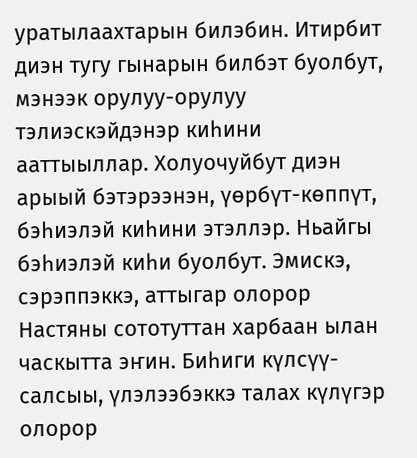уратылаахтарын билэбин. Итирбит диэн тугу гынарын билбэт буолбут, мэнээк орулуу-орулуу тэлиэскэйдэнэр киһини ааттыыллар. Холуочуйбут диэн арыый бэтэрээнэн, үөрбүт-көппүт, бэһиэлэй киһини этэллэр. Ньайгы бэһиэлэй киһи буолбут. Эмискэ, сэрэппэккэ, аттыгар олорор Настяны сототуттан харбаан ылан часкытта эҥин. Биһиги күлсүү-салсыы, үлэлээбэккэ талах күлүгэр олорор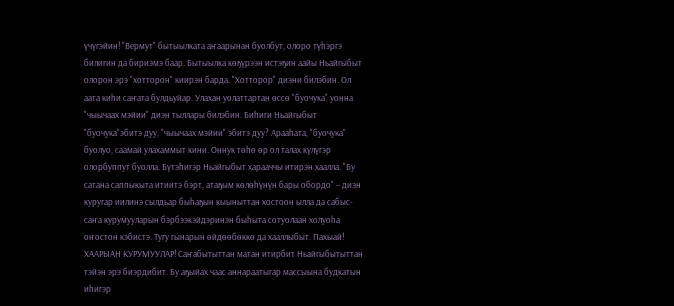үчүгэйин! "Вермут" бытыылката аҥаарынан буолбут, олоро түһэргэ билигин да бириэмэ баар. Бытыылка көҕүрээн истэҕин аайы Ньайгыбыт олорон эрэ "хотторон" киирэн барда. "Хотторор" диэни билэбин. Ол аата киһи саҥата булдьуйар. Улахан уолаттартан өссө "буочука" уонна "чыычаах мэйии" диэн тыллары билэбин. Биһиги Ньайгыбыт "буочука"эбитэ дуу, "чыычаах мэйии" эбитэ дуу? Арааһата, "буочука" буолуо, саамай улахаммыт кини. Оннук төһө өр ол талах күлүгэр олорбуппут буолла. Бүтэһигэр Ньайгыбыт харааччы итирэн хаалла. "Бу сатана саппыкыта итиитэ бэрт, атаҕым көлөһүнүн бары обордо" – диэн куругар иилинэ сылдьар быһаҕын кыыныттан хостоон ылла да сабыс-саҥа курумууларын бэрбээкэйдэринэн быһыта сотуолаан холуоһа оҥостон кэбистэ. Тугу гынарын өйдөөбөккө да хааллыбыт. Пахыай! ХААРЫАН КУРУМУУЛАР! Саҥабытыттан матан итирбит Ньайгыбытыттан тэйэн эрэ биэрдибит. Бу аҕыйах чаас аннараатыгар массыына будкатын иһигэр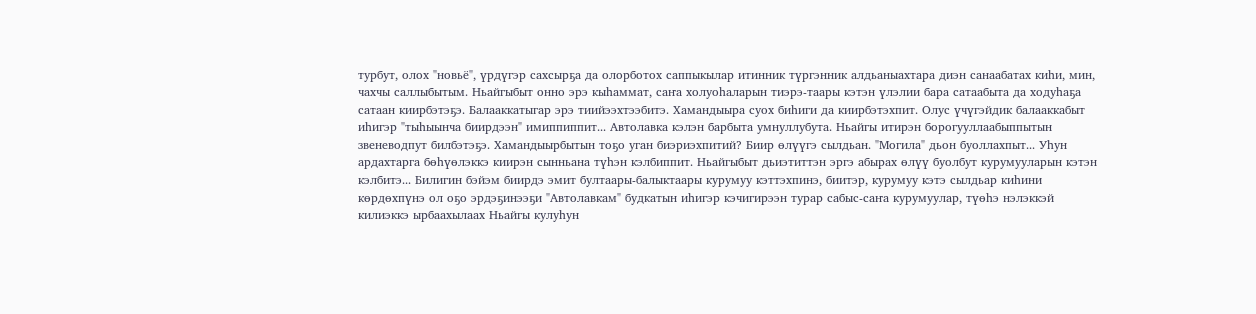турбут, олох "новьё", үрдүгэр сахсырҕа да олорботох саппыкылар итинник түргэнник алдьаныахтара диэн санаабатах киһи, мин, чахчы саллыбытым. Ньайгыбыт онно эрэ кыһаммат, саҥа холуоһаларын тиэрэ-таары кэтэн үлэлии бара сатаабыта да ходуһаҕа сатаан киирбэтэҕэ. Балааккатыгар эрэ тиийээхтээбитэ. Хамандыыра суох биһиги да киирбэтэхпит. Олус үчүгэйдик балааккабыт иһигэр "тыһыынча биирдээн" имиппиппит... Автолавка кэлэн барбыта умнуллубута. Ньайгы итирэн борогууллаабыппытын звеневодпут билбэтэҕэ. Хамандыырбытын тоҕо уган биэриэхпитий? Биир өлүүгэ сылдьан. "Могила" дьон буоллахпыт... Уһун ардахтарга бөһүөлэккэ киирэн сынньана түһэн кэлбиппит. Ньайгыбыт дьиэтиттэн эргэ абырах өлүү буолбут курумууларын кэтэн кэлбитэ... Билигин бэйэм биирдэ эмит бултаары-балыктаары курумуу кэттэхпинэ, биитэр, курумуу кэтэ сылдьар киһини көрдөхпүнэ ол оҕо эрдэҕинээҕи "Автолавкам" будкатын иһигэр кэчигирээн турар сабыс-саҥа курумуулар, түөһэ нэлэккэй килиэккэ ырбаахылаах Ньайгы кулуһун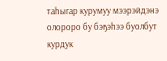таһыгар курумуу мээрэйдэнэ олороро бу бэҕэһээ буолбут курдук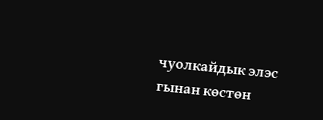чуолкайдык элэс гынан көстөн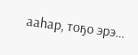ааһар, тоҕо эрэ...